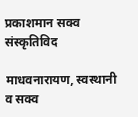प्रकाशमान सक्व
संस्कृतिविद

माधवनारायण, स्वस्थानी व सक्व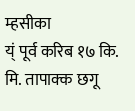म्हसीका
य्ं पूर्व करिब १७ कि. मि. तापाक्क छगू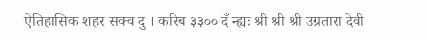ऐतिहासिक शहर सक्व दु । करिब ३३०० दँ न्ह्यः श्री श्री श्री उग्रतारा देवी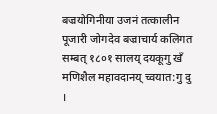बज्रयोगिनीया उजनं तत्कालीन पूजारी जोगदेव बज्राचार्य कलिगत सम्बत् १८०१ सालय् दयकूगु खँ मणिशैल महावदानय् च्वयात:गु दु ।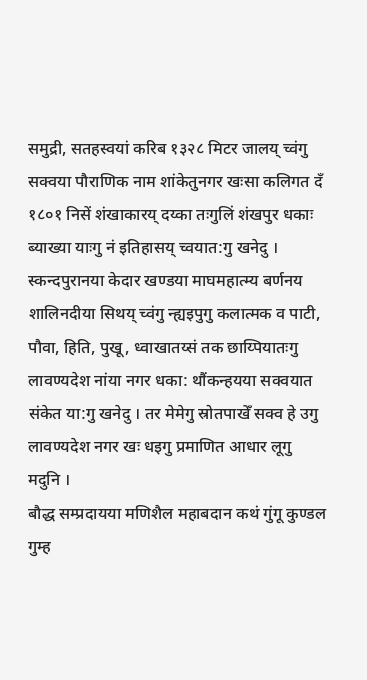समुद्री, सतहस्वयां करिब १३२८ मिटर जालय् च्वंगु सक्वया पौराणिक नाम शांकेतुनगर खःसा कलिगत दँ १८०१ निसें शंखाकारय् दय्का तःगुलिं शंखपुर धकाः ब्याख्या याःगु नं इतिहासय् च्वयात:गु खनेदु । स्कन्दपुरानया केदार खण्डया माघमहात्म्य बर्णनय शालिनदीया सिथय् च्वंगु न्ह्यइपुगु कलात्मक व पाटी, पौवा, हिति, पुखू, ध्वाखातय्सं तक छाय्पियातःगु लावण्यदेश नांया नगर धका: थौंकन्हयया सक्वयात संकेत या:गु खनेदु । तर मेमेगु स्रोतपाखेँ सक्व हे उगु लावण्यदेश नगर खः धइगु प्रमाणित आधार लूगु मदुनि ।
बौद्ध सम्प्रदायया मणिशैल महाबदान कथं गुंगू कुण्डल गुम्ह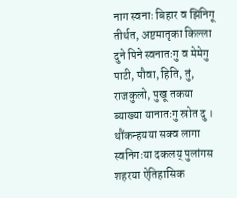नाग स्वनाः बिहार व झिंनिगू तीर्थत, अष्टमातृका किल्ला दुने पिने स्वनातःगु व मेमेगु पाटी, पौवा, हिति, तुं, राजकुलो, पुखू तकया ब्याख्या यानातःगु स्रोत दु ।
थौंकन्हयया सक्व लागा स्वनिगःया दकलय् पुलांगस शहरया ऐतिहासिक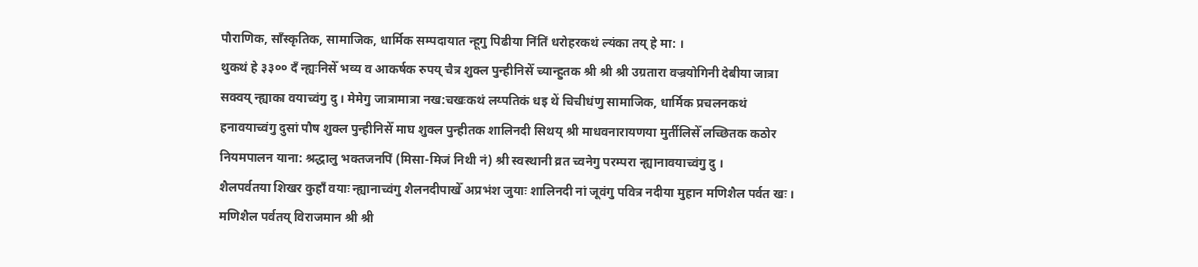पौराणिक, साँस्कृतिक, सामाजिक, धार्मिक सम्पदायात न्हूगु पिढीया निंतिं धरोहरकथं ल्यंका तय् हे मा: ।
थुकथं हे ३३०० दँ न्ह्यःनिसेँ भव्य व आकर्षक रुपय् चैत्र शुक्ल पुन्हीनिसेँ च्यान्हुतक श्री श्री श्री उग्रतारा वज्रयोगिनी देबीया जात्रा सक्वय् न्ह्याका वयाच्वंगु दु । मेमेगु जात्रामात्रा नख:चखःकथं लय्पतिकं धइ थें चिचीधंणु सामाजिक, धार्मिक प्रचलनकथं हनावयाच्वंगु दुसां पौष शुक्ल पुन्हीनिसेँ माघ शुक्ल पुन्हीतक शालिनदी सिथय् श्री माधवनारायणया मुर्तीलिसेँ लच्छितक कठोर नियमपालन याना: श्रद्धालु भक्तजनपिं (मिसा-मिजं निथी नं) श्री स्वस्थानी व्रत च्वनेगु परम्परा न्ह्यानावयाच्वंगु दु ।
शैलपर्वतया शिखर कुहाँ वयाः न्ह्यानाच्वंगु शैलनदीपाखेँ अप्रभंश जुयाः शालिनदी नां जूवंगु पवित्र नदीया मुहान मणिशैल पर्वत खः । मणिशैल पर्वतय् विराजमान श्री श्री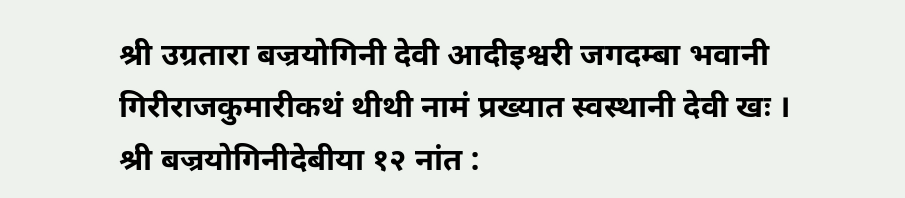श्री उग्रतारा बज्रयोगिनी देवी आदीइश्वरी जगदम्बा भवानी गिरीराजकुमारीकथं थीथी नामं प्रख्यात स्वस्थानी देवी खः ।
श्री बज्रयोगिनीदेबीया १२ नांत :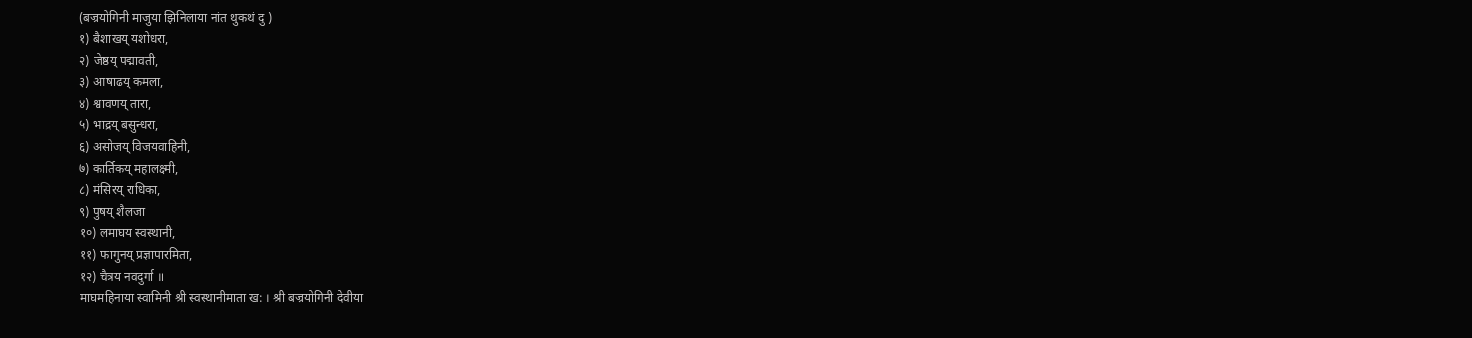(बज्रयोगिनी माजुया झिनिलाया नांत थुकथं दु )
१) बैशाखय् यशोधरा,
२) जेष्ठय् पद्मावती,
३) आषाढय् कमला,
४) श्वावणय् तारा,
५) भाद्रय् बसुन्धरा,
६) असोजय् विजयवाहिनी,
७) कार्तिकय् महालक्ष्मी,
८) मंसिरय् राधिका,
९) पुषय् शैलजा
१०) लमाघय स्वस्थानी,
११) फागुनय् प्रज्ञापारमिता,
१२) चैत्रय नवदुर्गा ॥
माघमहिनाया स्वामिनी श्री स्वस्थानीमाता ख: । श्री बज्रयोगिनी देवीया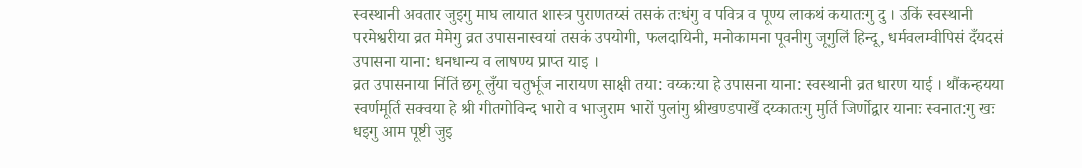स्वस्थानी अवतार जुइगु माघ लायात शास्त्र पुराणतय्सं तसकं तःधंगु व पवित्र व पूण्य लाकथं कयातःगु दु । उकिं स्वस्थानी परमेश्वरीया व्रत मेमेगु व्रत उपासनास्वयां तसकं उपयोगी, फलदायिनी, मनोकामना पूवनीगु जूगुलिं हिन्दू, धर्मवलम्वीपिसं दँयदसं उपासना याना: धनधान्य व लाषण्य प्राप्त याइ ।
व्रत उपासनाया निंतिं छगू लुँया चतुर्भूज नारायण साक्षी तया: वय्कःया हे उपासना याना: स्वस्थानी व्रत धारण याई । थौंकन्हयया स्वर्णमूर्ति सक्वया हे श्री गीतगोविन्द भारो व भाजुराम भारों पुलांगु श्रीखण्डपाखेँ दय्कातःगु मुर्ति जिर्णोद्वार यानाः स्वनात:गु खः धइगु आम पूष्टी जुइ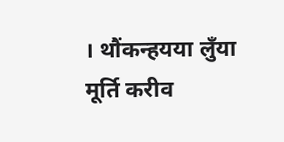। थौंकन्हयया लुँया मूर्ति करीव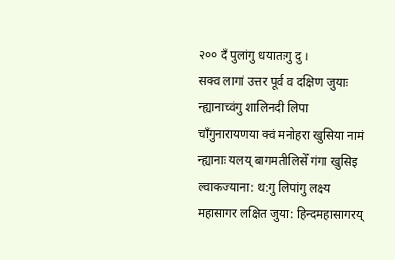२०० दँ पुलांगु धयातःगु दु ।
सक्व लागां उत्तर पूर्व व दक्षिण जुयाः न्ह्यानाच्वंगु शालिनदी लिपा चाँगुनारायणया क्वं मनोहरा खुसिया नामं न्ह्यानाः यलय् बागमतीलिसेँ गंगा खुसिइ ल्वाकज्याना: थ:गु लिपांगु लक्ष्य महासागर लक्षित जुया: हिन्दमहासागरय्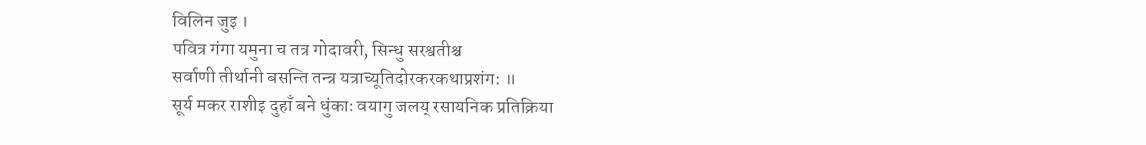विलिन जुइ ।
पवित्र गंगा यमुना च तत्र गोदावरी, सिन्धु सरश्वतीश्च
सर्वाणी तीर्थानी बसन्ति तन्त्र यत्राच्यूतिदोरकरकथाप्रशंग: ॥
सूर्य मकर राशीइ दुहाँ बने धुंकाः वयागु जलय् रसायनिक प्रतिक्रिया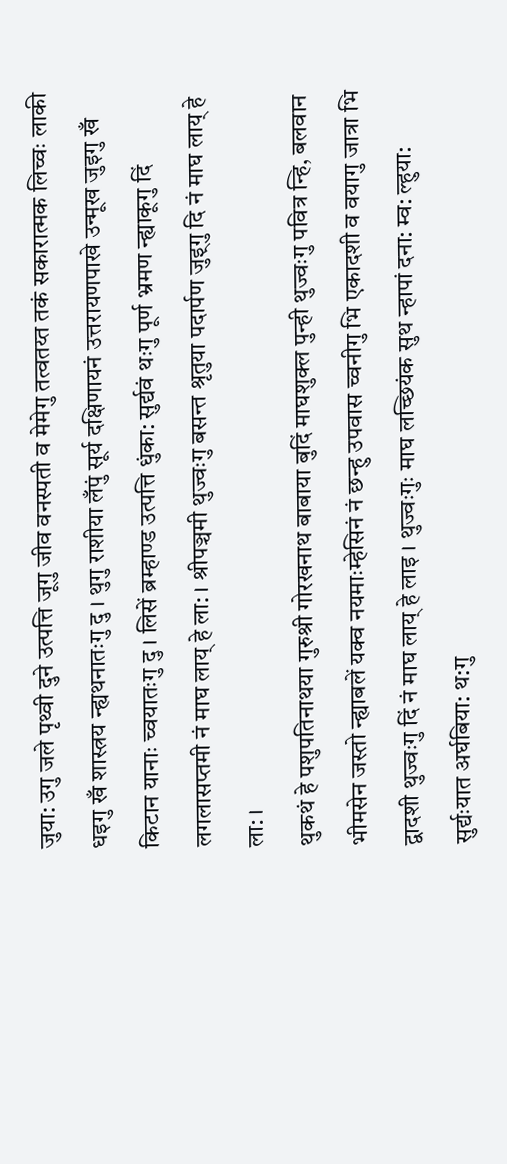जुया: उगु जले पृथ्वी दुने उत्पत्ति जूगु जीव वनस्पती व मेमेगु तत्वतय्त तकं सकारात्मक लिच्वः लाकी धइगु खँ शास्त्रय न्ह्यथनातःगु दु । थुगु राशीया लँपुं सूर्य दक्षिणायनं उत्तरायणपाखे उन्मूख जुइगु खँ किटान यानाः च्वयातःगु दु । लिसें ब्रम्हाण्ड उत्पत्ति धुंका: सुर्द्यवं थःगु पूर्ण भ्रमण न्ह्याकूगु दिं लगलासप्तमी नं माघ लाय् हे ला: । श्रीपञ्चमी थुज्वःगु बसन्त श्रृतुया पदार्पण जुइ्गु दि नं माघ लाय् हे ला: ।
थुकथं हे पशुपतिनाथया गुरुश्री गोरखनाथ बाबाया बुदिं माघशुक्ल पुन्ही थुज्वःगु पवित्र न्हि, बलवान भीमसेन जस्तो न्ह्याबलें यक्व नयमाःम्हेसिनं नं छन्हु उपवास च्वनीगु भि एकादशी व वयागु जात्रा भि द्वादशी थुज्वःगु दिं नं माघ लाय् हे लाइ । थुज्वःगुः माघ लच्छियंक सुथ न्हापां दना: म्व: ल्हुया: सुर्द्यःयात अर्घबिया: थ:गु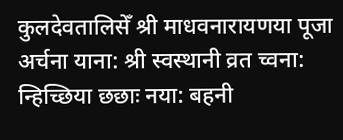कुलदेवतालिसेँ श्री माधवनारायणया पूजा अर्चना याना: श्री स्वस्थानी व्रत च्वना: न्हिच्छिया छछाः नया: बहनी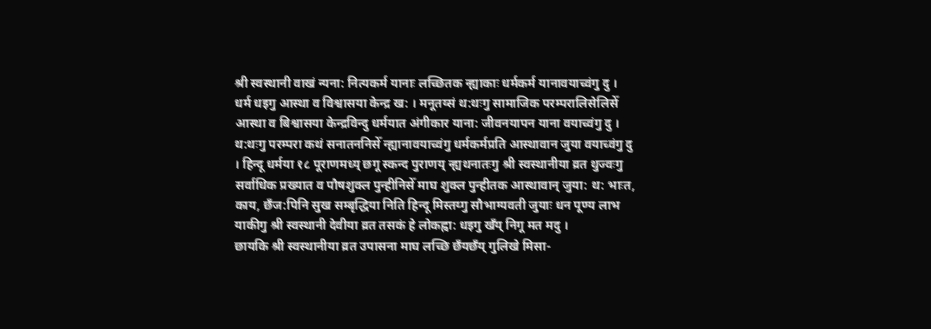श्री स्वस्थानी वाखं न्यना: नित्यकर्म यानाः लच्छितक न्ह्याकाः धर्मकर्म यानावयाच्वंगु दु ।
धर्म धइगु आस्था व विश्वासया केन्द्र ख: । मनूतय्सं थ:थःगु सामाजिक परम्परालिसेलिसेँ आस्था व बिश्वासया केन्द्रविन्दु धर्मयात अंगीकार याना: जीवनयापन याना वयाच्वंगु दु । थ:थःगु परम्परा कथं सनातननिसेँ न्ह्यानावयाच्वंगु धर्मकर्मप्रति आस्थावान जुया वयाच्वंगु दु । हिन्दू धर्मया १८ पूराणमध्य् छगू स्कन्द पुराणय् न्ह्यथनातःगु श्री स्वस्थानीया व्रत थुज्वःगु सर्वाधिक प्रख्यात व पौषशुक्ल पुन्हीनिसेँ माघ शुक्ल पुन्हीतक आस्थावान् जुया: थ: भाःत, काय, छँज:पिनि सुख सम्बृद्धिया निति हिन्दू मिस्तय्गु सौभाग्यवती जुयाः धन पूण्य लाभ याकीगु श्री स्वस्थानी देवीया व्रत तसकं हे लोकह्वा: धइगु खँय् निगू मत मदु ।
छायकि श्री स्वस्थानीया व्रत उपासना माघ लच्छि छँयछँय् गुलिखे मिसा-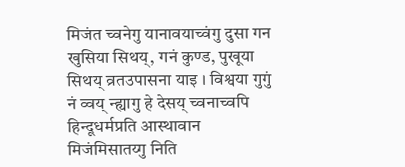मिजंत च्वनेगु यानावयाच्वंगु दुसा गन खुसिया सिथय्, गनं कुण्ड, पुखूया सिथय् व्रतउपासना याइ । विश्वया गुगुं नं व्वय् न्ह्यागु हे देसय् च्वनाच्वपि हिन्दूधर्मप्रति आस्थावान मिजंमिसातय्गु निति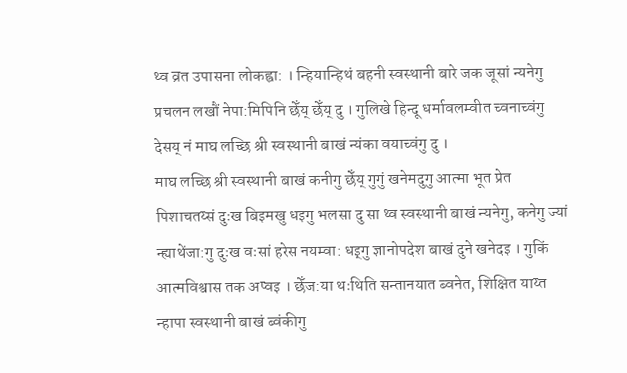थ्व व्रत उपासना लोकह्वा: । न्हियान्हिथं बहनी स्वस्थानी बारे जक जूसां न्यनेगु प्रचलन लखौं नेपा:मिपिनि छेँय् छेँय् दु । गुलिखे हिन्दू धर्मावलम्वीत च्वनाच्वंगु देसय् नं माघ लच्छि श्री स्वस्थानी बाखं न्यंका वयाच्वंगु दु ।
माघ लच्छि श्री स्वस्थानी बाखं कनीगु छेँय् गुगुं खनेमदुगु आत्मा भूत प्रेत पिशाचतय्सं दुःख बिइमखु धइगु भलसा दु सा थ्व स्वस्थानी बाखं न्यनेगु, कनेगु ज्यां न्ह्याथेंजा:गु दुःख वःसां हरेस नयम्वा: धइ्गु ज्ञानोपदेश बाखं दुने खनेदइ । गुकिं आत्मविश्वास तक अप्वइ । छेँज:या थःथिति सन्तानयात ब्वनेत, शिक्षित याय्त न्हापा स्वस्थानी बाखं ब्वंकीगु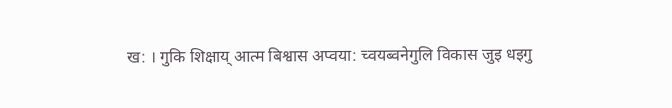ख: । गुकि शिक्षाय् आत्म बिश्वास अप्वया: च्वयब्वनेगुलि विकास जुइ धइगु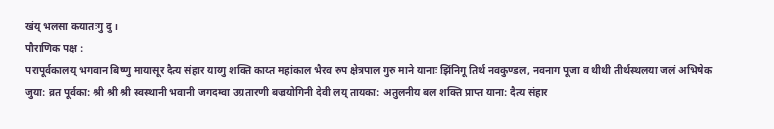खंय् भलसा कयातःगु दु ।
पौराणिक पक्ष :
परापूर्वकालय् भगवान बिष्णु मायासूर दैत्य संहार याय्गु शक्ति काय्त महांकाल भैरव रुप क्षेत्रपाल गुरु माने यानाः झिंनिगू तिर्थ नवकुण्डल, नवनाग पूजा व थीथी तीर्थस्थलया जलं अभिषेक जुया: व्रत पूर्वका: श्री श्री श्री स्वस्थानी भवानी जगदम्वा उग्रतारणी बज्रयोगिनी देवी लय् तायका: अतुलनीय बल शक्ति प्राप्त याना: दैत्य संहार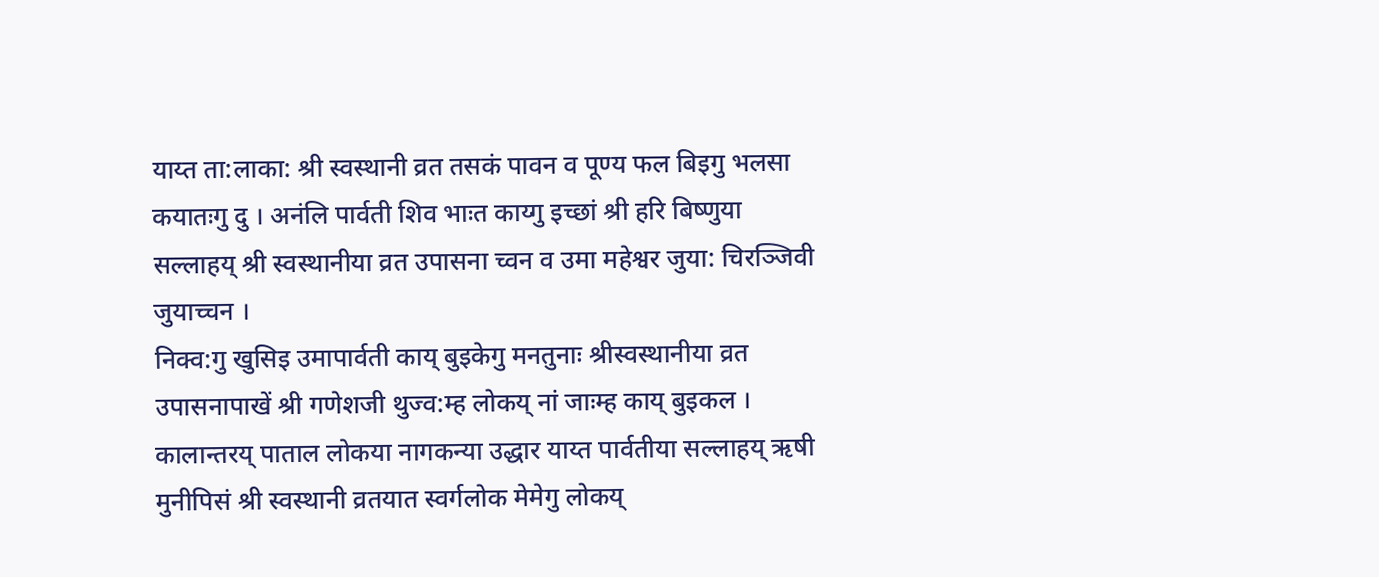याय्त ता:लाका: श्री स्वस्थानी व्रत तसकं पावन व पूण्य फल बिइगु भलसा कयातःगु दु । अनंलि पार्वती शिव भाःत काय्गु इच्छां श्री हरि बिष्णुया सल्लाहय् श्री स्वस्थानीया व्रत उपासना च्वन व उमा महेश्वर जुया: चिरञ्जिवी जुयाच्चन ।
निक्व:गु खुसिइ उमापार्वती काय् बुइकेगु मनतुनाः श्रीस्वस्थानीया व्रत उपासनापाखें श्री गणेशजी थुज्व:म्ह लोकय् नां जाःम्ह काय् बुइकल । कालान्तरय् पाताल लोकया नागकन्या उद्धार याय्त पार्वतीया सल्लाहय् ऋषी मुनीपिसं श्री स्वस्थानी व्रतयात स्वर्गलोक मेमेगु लोकय्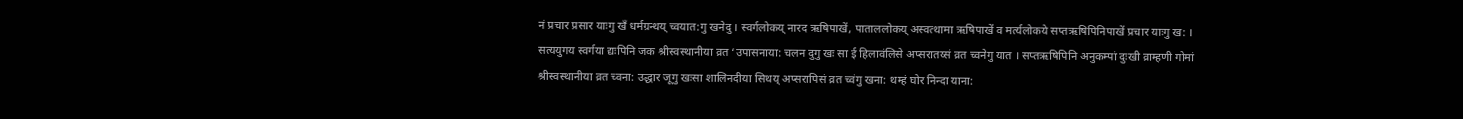नं प्रचार प्रसार याःगु खँ धर्मग्रन्थय् च्वयात:गु खनेदु । स्वर्गलोकय् नारद ऋषिपाखें, पाताललोकय् अस्वत्थामा ऋषिपाखें व मर्त्यलोकये सप्तऋषिपिनिपाखें प्रचार याःगु ख: ।
सत्ययुगय स्वर्गया द्यःपिनि जक श्रीस्वस्थानीया व्रत ‘उपासनाया: चलन दुगु खः सा ई हिलावंलिसे अप्सरातय्सं व्रत च्वनेगु यात । सप्तऋषिपिनि अनुकम्पां दुःखी व्राम्हणी गोमां श्रीस्वस्थानीया व्रत च्वना: उद्धार जूगु खःसा शालिनदीया सिथय् अप्सरापिसं व्रत च्वंगु खना: थम्हं घोर निन्दा याना: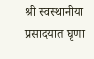श्री स्वस्थानीया प्रसादयात घृणा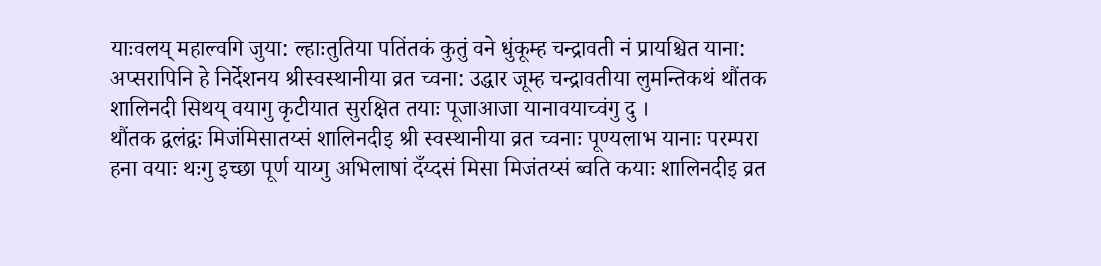याःवलय् महाल्वगि जुया: ल्हाःतुतिया पतिंतकं कुतुं वने धुंकूम्ह चन्द्रावती नं प्रायश्चित याना: अप्सरापिनि हे निर्देशनय श्रीस्वस्थानीया व्रत च्वना: उद्धार जूम्ह चन्द्रावतीया लुमन्तिकथं थौंतक शालिनदी सिथय् वयागु कृटीयात सुरक्षित तयाः पूजाआजा यानावयाच्वंगु दु ।
थौंतक द्वलंद्वः मिजंमिसातय्सं शालिनदीइ श्री स्वस्थानीया व्रत च्वनाः पूण्यलाभ यानाः परम्परा हना वयाः थःगु इच्छा पूर्ण याय्गु अभिलाषां दँय्दसं मिसा मिजंतय्सं ब्वति कयाः शालिनदीइ व्रत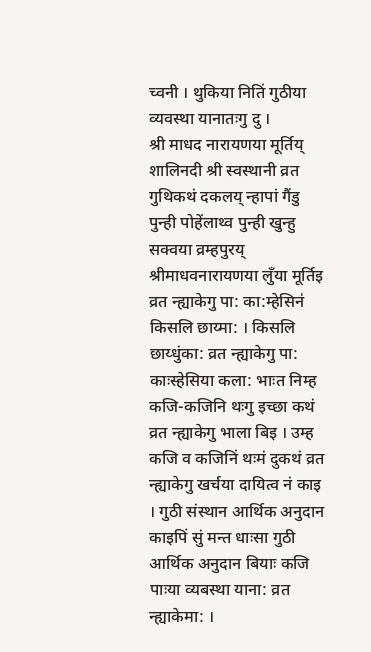च्वनी । थुकिया नितिं गुठीया व्यवस्था यानातःगु दु ।
श्री माधद नारायणया मूर्तिय्
शालिनदी श्री स्वस्थानी व्रत गुथिकथं दकलय् न्हापां गैंडु पुन्ही पोहेंलाथ्व पुन्ही खुन्हु सक्वया व्रम्हपुरय् श्रीमाधवनारायणया लुँया मूर्तिइ व्रत न्ह्याकेगु पा: का:म्हेसिन॑ किसलि छाय्मा: । किसलि छाय्धुंका: व्रत न्ह्याकेगु पा: काःस्हेसिया कला: भाःत निम्ह कजि-कजिनि थःगु इच्छा कथं व्रत न्ह्याकेगु भाला बिइ । उम्ह कजि व कजिनिं थःमं दुकथं व्रत न्ह्याकेगु खर्चया दायित्व नं काइ । गुठी संस्थान आर्थिक अनुदान काइपिं सुं मन्त धाःसा गुठी आर्थिक अनुदान बियाः कजि पाःया व्यबस्था याना: व्रत न्ह्याकेमा: ।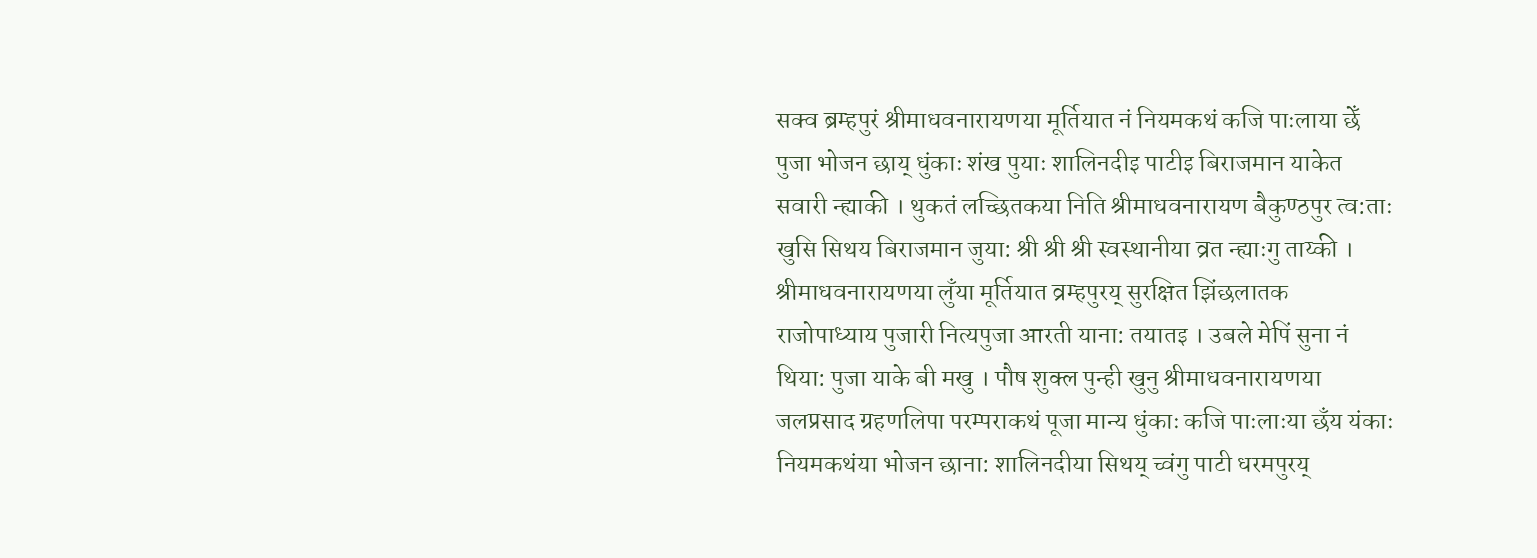सक्व ब्रम्हपुरं श्रीमाधवनारायणया मूर्तियात नं नियमकथं कजि पाःलाया छेँ पुजा भोजन छाय् धुंकाः शंख पुयाः शालिनदीइ पाटीइ बिराजमान याकेत सवारी न्ह्याकी । थुकतं लच्छितकया निति श्रीमाधवनारायण बैकुण्ठपुर त्व:ताः खुसि सिथय बिराजमान जुया: श्री श्री श्री स्वस्थानीया व्रत न्ह्याःगु ताय्की ।
श्रीमाधवनारायणया लुँया मूर्तियात व्रम्हपुरय् सुरक्षित झिंछलातक राजोपाध्याय पुजारी नित्यपुजा आरती याना: तयातइ । उबले मेपिं सुना नं थिया: पुजा याके बी मखु । पौष शुक्ल पुन्ही खुनु श्रीमाधवनारायणया जलप्रसाद ग्रहणलिपा परम्पराकथं पूजा मान्य धुंकाः कजि पाःलाःया छँय यंकाः नियमकथंया भोजन छाना: शालिनदीया सिथय् च्वंगु पाटी धरमपुरय्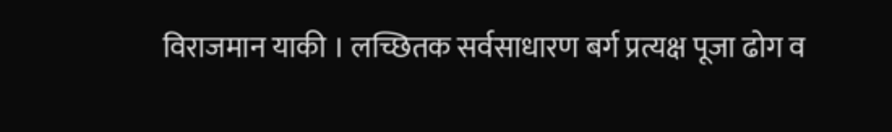विराजमान याकी । लच्छितक सर्वसाधारण बर्ग प्रत्यक्ष पूजा ढोग व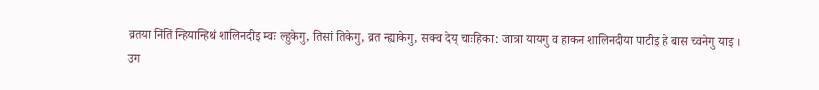व्रतया निंतिं न्हियान्हिथं शालिनदीइ म्वः ल्हुकेगु, तिसां तिकेगु, व्रत न्ह्याकेगु, सक्व देय् चाःहिका: जात्रा यायगु व हाकन शालिनदीया पाटीइ हे बास च्वनेगु याइ ।
उग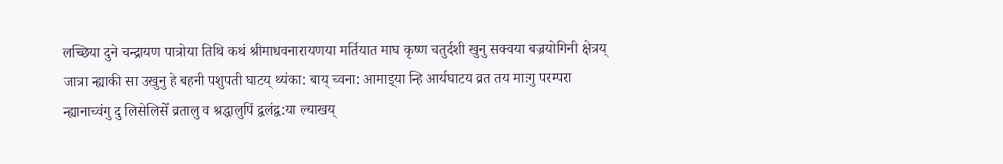लच्छिया दुने चन्द्रायण पात्रोया तिथि कथं श्रीमाधवनारायणया मर्तियात माघ कृष्ण चतुर्दशी खुनु सक्वया बज्रयोगिनी क्षेत्रय् जात्रा न्ह्याकी सा उखुनु हे बहनी पशुपती घाटय् थ्यंका: बाय् च्वना: आमाइ्या न्हि आर्यघाटय व्रत तय माःगु परम्परा न्ह्यानाच्वंगु दु लिसेलिसेँ व्रतालु व श्रद्धालुपिं द्वलंद्व:या ल्याखय्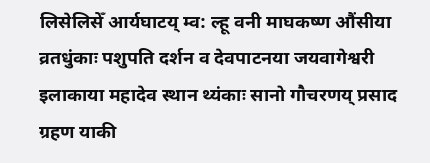लिसेलिसेँ आर्यघाटय् म्व: ल्हू वनी माघकष्ण औंसीया व्रतधुंकाः पशुपति दर्शन व देवपाटनया जयवागेश्वरी इलाकाया महादेव स्थान थ्यंकाः सानो गौचरणय् प्रसाद ग्रहण याकी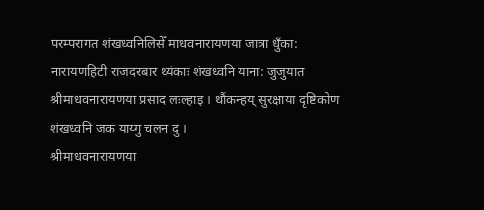परम्परागत शंखध्वनिलिसेँ माधवनारायणया जात्रा धुँका: नारायणहिटी राजदरबार थ्यंकाः शंखध्वनि याना: जुजुयात श्रीमाधवनारायणया प्रसाद लःल्हाइ । थौंकन्हय् सुरक्षाया दृष्टिकोण शंखध्वनि जक याय्गु चलन दु ।
श्रीमाधवनारायणया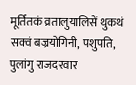मूर्तितकं व्रतालुयालिसें थुकथं सक्वं बज्रयोगिनी, पशुपति, पुलांगु राजदरवार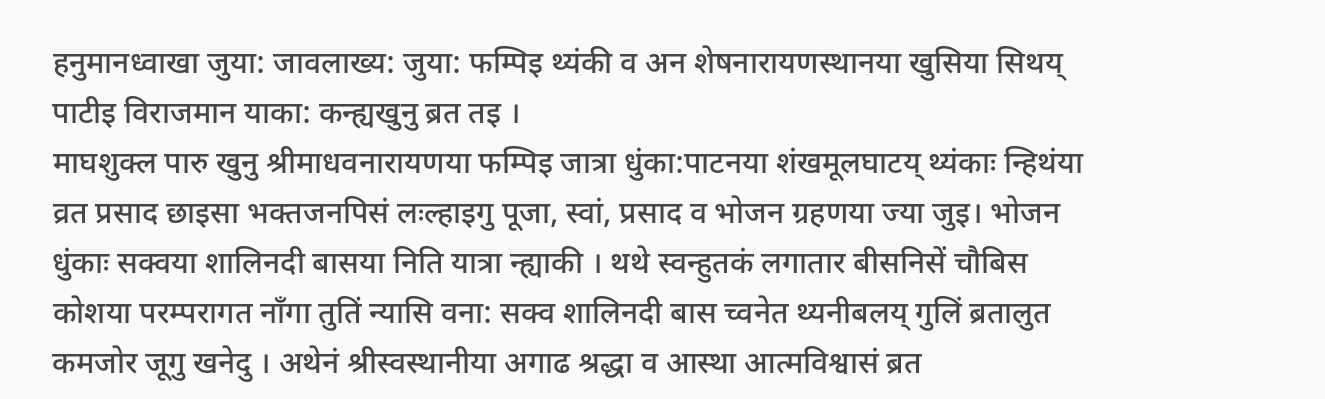हनुमानध्वाखा जुया: जावलाख्य: जुया: फम्पिइ थ्यंकी व अन शेषनारायणस्थानया खुसिया सिथय् पाटीइ विराजमान याका: कन्ह्यखुनु ब्रत तइ ।
माघशुक्ल पारु खुनु श्रीमाधवनारायणया फम्पिइ जात्रा धुंका:पाटनया शंखमूलघाटय् थ्यंकाः न्हिथंया व्रत प्रसाद छाइसा भक्तजनपिसं लःल्हाइगु पूजा, स्वां, प्रसाद व भोजन ग्रहणया ज्या जुइ। भोजन धुंकाः सक्वया शालिनदी बासया निति यात्रा न्ह्याकी । थथे स्वन्हुतकं लगातार बीसनिसें चौबिस कोशया परम्परागत नाँगा तुतिं न्यासि वना: सक्व शालिनदी बास च्वनेत थ्यनीबलय् गुलिं ब्रतालुत कमजोर जूगु खनेदु । अथेनं श्रीस्वस्थानीया अगाढ श्रद्धा व आस्था आत्मविश्वासं ब्रत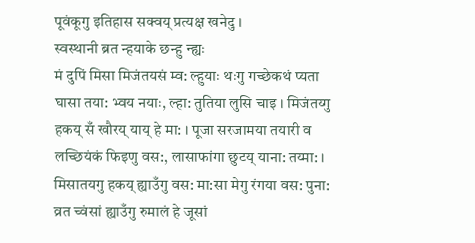पूवंकूगु इतिहास सक्वय् प्रत्यक्ष खनेदु ।
स्वस्थानी ब्रत न्हयाके छन्हु न्ह्यः
मं दुपिं मिसा मिजंतयसं म्व: ल्हुयाः थःगु गच्छेकथं प्यता घासा तया: भ्वय नयाः, ल्हा: तुतिया लुसि चाइ । मिजंतय्गु हकय् सँ खौरय् याय् हे मा: । पूजा सरजामया तयारी व लच्छियंकं फिइणु वस:, लासाफांगा छुटय् याना: तय्मा: । मिसातयगु हकय् ह्याउँगु वस: मा:सा मेगु रंगया वस: पुना: व्रत च्वंसां ह्याउँगु रुमालं हे जूसां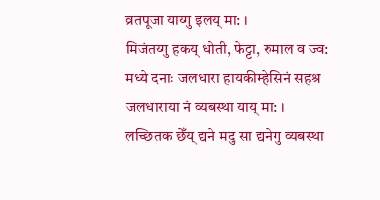व्रतपूजा याय्गु इलय् मा: ।
मिजंतय्गु हकय् धोती, फेट्टा, रुमाल व ज्व: मध्ये दनाः जलधारा हायकीम्हेसिनं सहश्र जलधाराया नं व्यबस्था याय् मा: । लच्छितक छेँय् द्यने मदु सा द्यनेगु व्यबस्था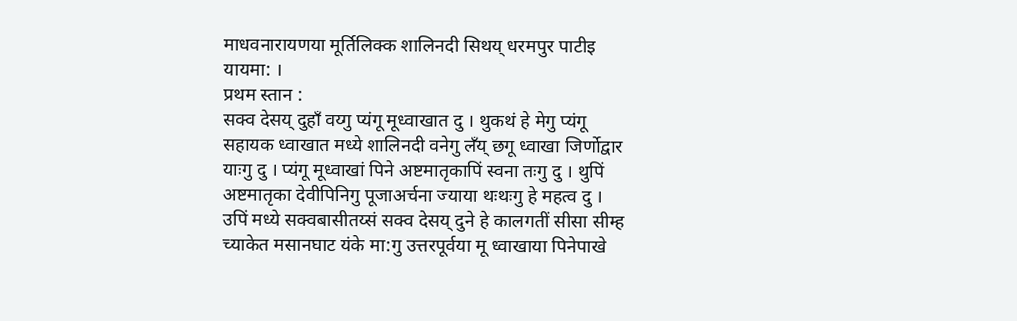माधवनारायणया मूर्तिलिक्क शालिनदी सिथय् धरमपुर पाटीइ यायमा: ।
प्रथम स्तान :
सक्व देसय् दुहाँ वय्गु प्यंगू मूध्वाखात दु । थुकथं हे मेगु प्यंगू सहायक ध्वाखात मध्ये शालिनदी वनेगु लँय् छगू ध्वाखा जिर्णोद्वार याःगु दु । प्यंगू मूध्वाखां पिने अष्टमातृकापिं स्वना तःगु दु । थुपिं अष्टमातृका देवीपिनिगु पूजाअर्चना ज्याया थःथःगु हे महत्व दु । उपिं मध्ये सक्वबासीतय्सं सक्व देसय् दुने हे कालगतीं सीसा सीम्ह च्याकेत मसानघाट यंके मा:गु उत्तरपूर्वया मू ध्वाखाया पिनेपाखे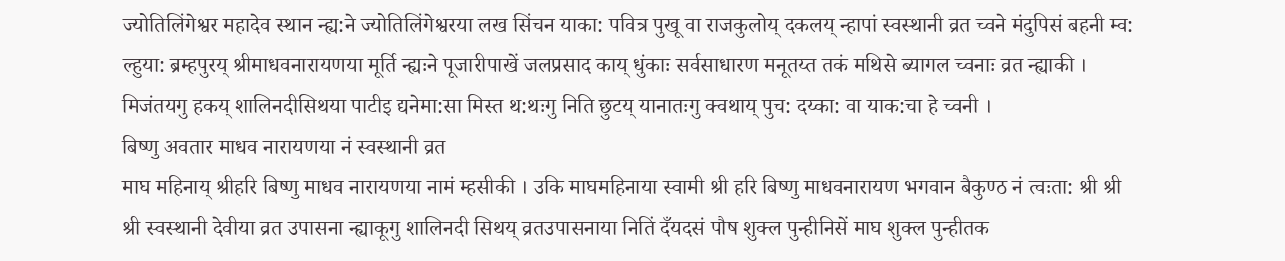ज्योतिलिंगेश्वर महादेव स्थान न्ह्य:ने ज्योतिलिंगेश्वरया लख सिंचन याका: पवित्र पुखू वा राजकुलोय् दकलय् न्हापां स्वस्थानी व्रत च्वने मंदुपिसं बहनी म्व: ल्हुया: ब्रम्हपुरय् श्रीमाधवनारायणया मूर्ति न्ह्यःने पूजारीपाखें जलप्रसाद काय् धुंकाः सर्वसाधारण मनूतय्त तकं मथिसे ब्यागल च्वनाः व्रत न्ह्याकी । मिजंतयगु हकय् शालिनदीसिथया पाटीइ द्यनेमा:सा मिस्त थ:थःगु निति छुटय् यानातःगु क्वथाय् पुच: दय्का: वा याक:चा हे च्वनी ।
बिष्णु अवतार माधव नारायणया नं स्वस्थानी व्रत
माघ महिनाय् श्रीहरि बिष्णु माधव नारायणया नामं म्हसीकी । उकि माघमहिनाया स्वामी श्री हरि बिष्णु माधवनारायण भगवान बैकुण्ठ नं त्वःता: श्री श्री श्री स्वस्थानी देवीया व्रत उपासना न्ह्याकूगु शालिनदी सिथय् व्रतउपासनाया नितिं दँयदसं पौष शुक्ल पुन्हीनिसें माघ शुक्ल पुन्हीतक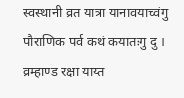स्वस्थानी व्रत यात्रा यानावयाच्वंगु पौराणिक पर्व कथं कयातःगु दु । व्रम्हाण्ड रक्षा याय्त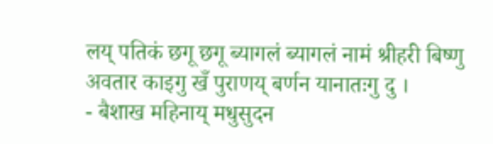लय् पतिकं छगू छगू ब्यागलं ब्यागलं नामं श्रीहरी बिष्णु अवतार काइगु खँ पुराणय् बर्णन यानातःगु दु ।
- बैशाख महिनाय् मधुसुदन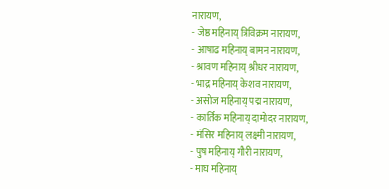नारायण,
- जेष्ठ महिनाय् त्रिविक्रम नारायण,
- आषाढ महिनाय् बामन नारायण,
- श्रावण महिनाय् श्रीधर नारायण,
- भाद्र महिनाय् केशव नारायण,
- असोज महिनाय् पद्म नारायण,
- कार्तिक महिनाय् दामोदर नारायण,
- मंसिर महिनाय् लक्ष्मी नारायण,
- पुष महिनाय् गौरी नारायण,
- माघ महिनाय्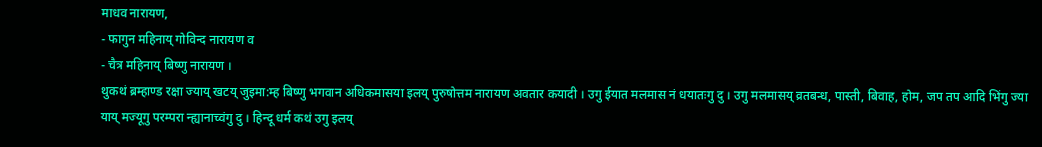माधव नारायण,
- फागुन महिनाय् गोविन्द नारायण व
- चैत्र महिनाय् बिष्णु नारायण ।
थुकथं ब्रम्हाण्ड रक्षा ज्याय् खटय् जुइमा:म्ह बिष्णु भगवान अधिकमासया इलय् पुरुषोत्तम नारायण अवतार कयादी । उगु ईयात मलमास नं धयातःगु दु । उगु मलमासय् व्रतबन्ध, पास्ती, बिवाह, होम, जप तप आदि भिंगु ज्या याय् मज्यूगु परम्परा न्ह्यानाच्वंगु दु । हिन्दू धर्म कथं उगु इलय्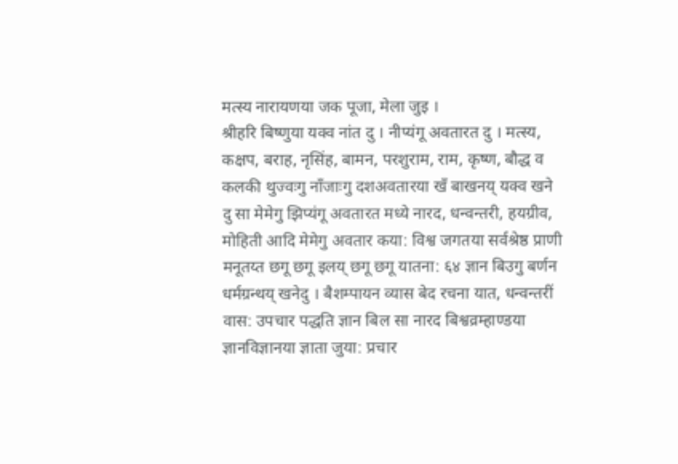मत्स्य नारायणया जक पूजा, मेला जुइ ।
श्रीहरि बिष्णुया यक्व नांत दु । नीप्यंगू अवतारत दु । मत्स्य, कक्षप, बराह, नृसिंह, बामन, परशुराम, राम, कृष्ण, बौद्ध व कलकी थुज्वःगु नाँजाःगु दशअवतारया खँ बाखनय् यक्व खने दु सा मेमेगु झिप्यंगू अवतारत मध्ये नारद, धन्वन्तरी, हयग्रीव, मोहिती आदि मेमेगु अवतार कया: विश्व जगतया सर्वश्रेष्ठ प्राणी मनूतय्त छगू छगू इलय् छगू छगू यातना: ६४ ज्ञान बिउगु बर्णन धर्मग्रन्थय् खनेदु । बैशम्पायन व्यास बेद रचना यात, धन्वन्तरीं वास: उपचार पद्धति ज्ञान बिल सा नारद बिश्वव्रम्हाण्डया ज्ञानविज्ञानया ज्ञाता जुया: प्रचार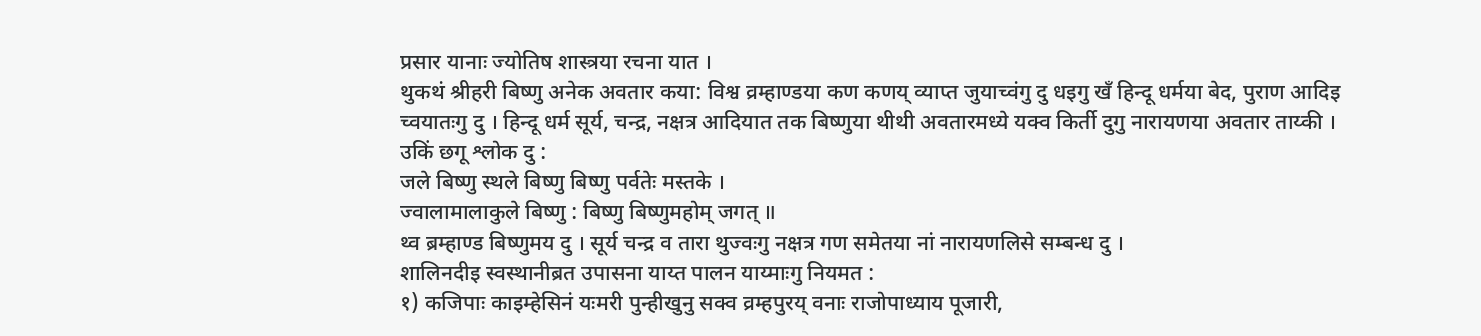प्रसार यानाः ज्योतिष शास्त्रया रचना यात ।
थुकथं श्रीहरी बिष्णु अनेक अवतार कया: विश्व व्रम्हाण्डया कण कणय् व्याप्त जुयाच्वंगु दु धइगु खँ हिन्दू धर्मया बेद, पुराण आदिइ च्वयातःगु दु । हिन्दू धर्म सूर्य, चन्द्र, नक्षत्र आदियात तक बिष्णुया थीथी अवतारमध्ये यक्व किर्ती दुगु नारायणया अवतार ताय्की । उकिं छगू श्लोक दु :
जले बिष्णु स्थले बिष्णु बिष्णु पर्वतेः मस्तके ।
ज्वालामालाकुले बिष्णु : बिष्णु बिष्णुमहोम् जगत् ॥
थ्व ब्रम्हाण्ड बिष्णुमय दु । सूर्य चन्द्र व तारा थुज्वःगु नक्षत्र गण समेतया नां नारायणलिसे सम्बन्ध दु ।
शालिनदीइ स्वस्थानीब्रत उपासना याय्त पालन याय्माःगु नियमत :
१) कजिपाः काइम्हेसिनं यःमरी पुन्हीखुनु सक्व व्रम्हपुरय् वनाः राजोपाध्याय पूजारी,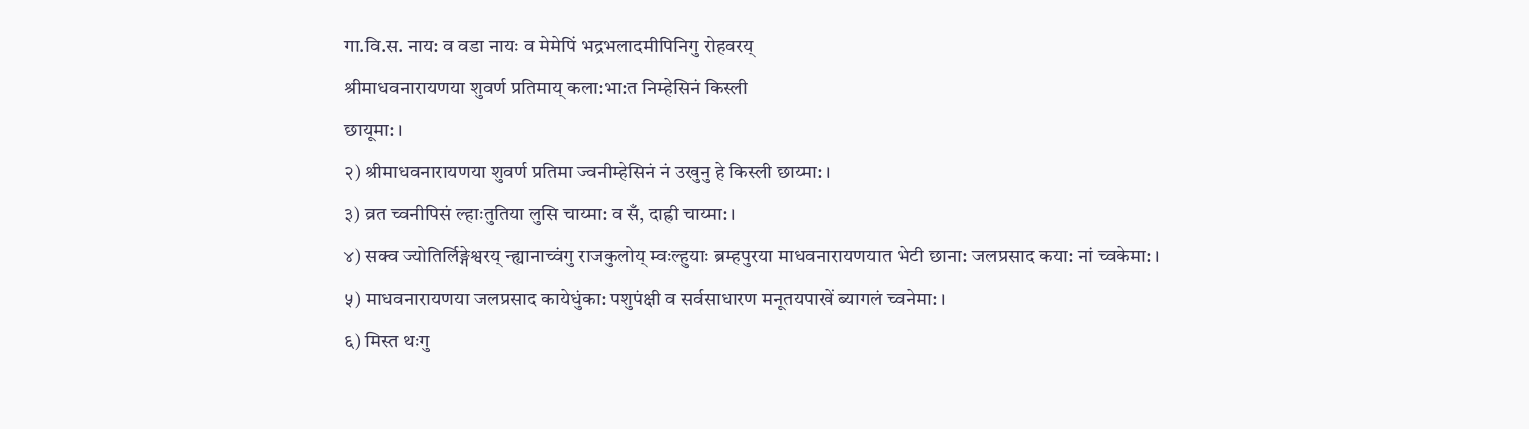गा.वि.स. नाय: व वडा नायः व मेमेपिं भद्रभलादमीपिनिगु रोहवरय्
श्रीमाधवनारायणया शुवर्ण प्रतिमाय् कला:भा:त निम्हेसिनं किस्ली
छायूमा: ।
२) श्रीमाधवनारायणया शुवर्ण प्रतिमा ज्वनीम्हेसिनं नं उखुनु हे किस्ली छाय्मा: ।
३) व्रत च्वनीपिसं ल्हाःतुतिया लुसि चाय्मा: व सँ, दाह्री चाय्मा: ।
४) सक्व ज्योतिर्लिङ्गेश्वरय् न्ह्यानाच्वंगु राजकुलोय् म्वःल्हुयाः ब्रम्हपुरया माधवनारायणयात भेटी छाना: जलप्रसाद कया: नां च्वकेमा: ।
५) माधवनारायणया जलप्रसाद कायेधुंका: पशुपंक्षी व सर्वसाधारण मनूतयपाखें ब्यागलं च्वनेमा: ।
६) मिस्त थःगु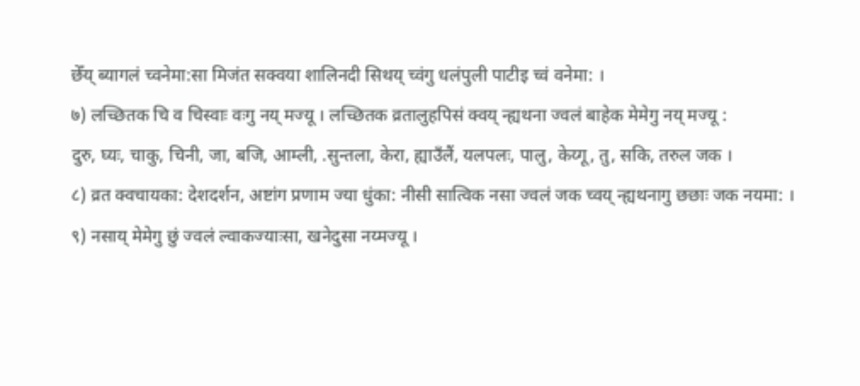छेँय् ब्यागलं च्वनेमा:सा मिजंत सक्वया शालिनदी सिथय् च्वंगु धलंपुली पाटीइ च्वं वनेमा: ।
७) लच्छितक चि व चिस्वाः वःगु नय् मज्यू । लच्छितक व्रतालुहपिसं क्वय् न्ह्यथना ज्वलं बाहेक मेमेगु नय् मज्यू :
दुरु, घ्यः, चाकु, चिनी, जा, बजि, आम्ली, .सुन्तला, केरा, ह्याउँलैं, यलपलः, पालु, केय्गू, तु, सकि, तरुल जक ।
८) व्रत क्वचायका: देशदर्शन, अष्टांग प्रणाम ज्या धुंका: नीसी सात्विक नसा ज्वलं जक च्वय् न्ह्यथनागु छछाः जक नयमा: ।
९) नसाय् मेमेगु छुं ज्वलं ल्वाकज्याःसा, खनेदुसा नय्मज्यू ।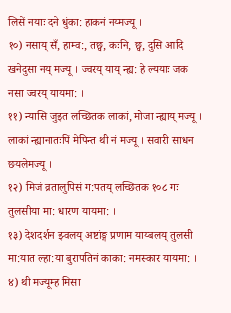लिसें नयाः दने धुंका: हाकनं नय्मज्यू ।
१०) नसाय् सँ, हाम्व:, तछ्व, कःनि, छ्व, दुसि आदि खनेदुसा नय् मज्यू । ज्वरय् याय् न्ह्य: हे ल्ययाः जक नसा ज्वरय् यायमा: ।
११) न्यासि जुइत लच्छितक लाकां, मोजा न्ह्याय् मज्यू । लाकां न्ह्यानातःपिं मेपिन्त थी नं मज्यू । सवारी साधन छयलेमज्यू ।
१२) मिजं व्रतालुपिसं ग:पतय् लच्छितक १०८ गः तुलसीया मा: धारण यायमा: ।
१३) देशदर्शन झ्वलय् अष्टांङ्ग प्रणाम याय्बलय् तुलसी मा:यात ल्हा:या बुरापतिनं काका: नमस्कार यायमा: ।
४) थी मज्यूम्ह मिसा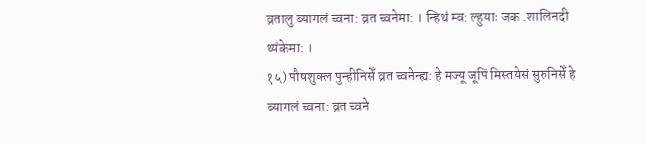व्रतालु ब्यागलं च्वना: व्रत च्वनेमा: । न्हिथं म्व: ल्हुयाः जक .शालिनदी थ्यंकेमा: ।
१५) पौषशुक्ल पुन्हीनिसेँ व्रत च्वनेन्ह्य: हे मज्यू जूपिं मिस्तयेसं सुरुनिसेँ हे ब्यागलं च्वना: व्रत च्वने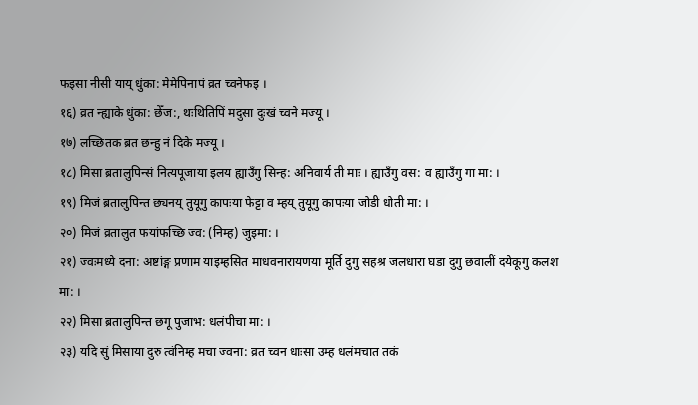फइसा नीसी याय् धुंका: मेमेपिनापं व्रत च्वनेफइ ।
१६) व्रत न्ह्याके धुंका: छेँज:, थःथितिपिं मदुसा दुःखं च्वने मज्यू ।
१७) लच्छितक ब्रत छन्हु नं दिके मज्यू ।
१८) मिसा ब्रतालुपिन्सं नित्यपूजाया इलय ह्याउँगु सिन्ह: अनिवार्य ती माः । ह्याउँगु वस: व ह्याउँगु गा मा: ।
१९) मिजं ब्रतालुपिन्त छ्यनय् तुयूगु कापःया फेट्टा व म्हय् तुयूगु कापःया जोडी धोती मा: ।
२०) मिजं व्रतालुत फयांफच्छि ज्व: (निम्ह) जुइमा: ।
२१) ज्वःमध्ये दना: अष्टांङ्ग प्रणाम याइम्हसित माधवनारायणया मूर्ति दुगु सहश्र जलधारा घडा दुगु छवालीं दयेकूगु कलश मा: ।
२२) मिसा ब्रतालुपिन्त छगू पुजाभ: धलंपीचा मा: ।
२३) यदि सुं मिसाया दुरु त्वंनिम्ह मचा ज्वना: व्रत च्वन धाःसा उम्ह धलंमचात तकं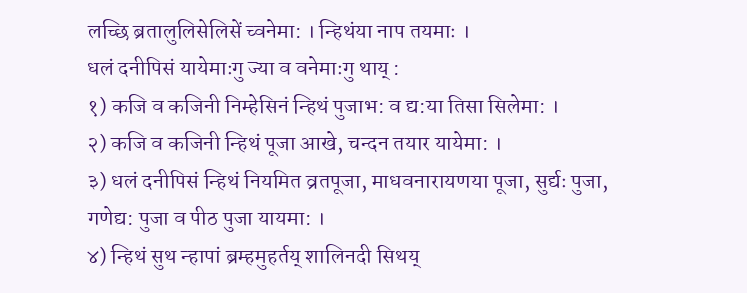लच्छि ब्रतालुलिसेलिसें च्वनेमा: । न्हिथंया नाप तयमाः ।
धलं दनीपिसं यायेमाःगु ज्या व वनेमाःगु थाय् :
१) कजि व कजिनी निम्हेसिनं न्हिथं पुजाभ: व द्य:या तिसा सिलेमा: ।
२) कजि व कजिनी न्हिथं पूजा आखे, चन्दन तयार यायेमा: ।
३) धलं दनीपिसं न्हिथं नियमित व्रतपूजा, माधवनारायणया पूजा, सुर्द्यः पुजा, गणेद्य: पुजा व पीठ पुजा यायमा: ।
४) न्हिथं सुथ न्हापां ब्रम्हमुहर्तय् शालिनदी सिथय्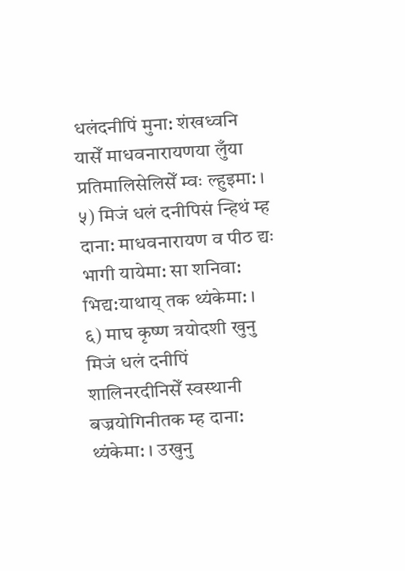धलंदनीपिं मुना: शंखध्वनि यासेँ माधवनारायणया लुँया प्रतिमालिसेलिसेँ म्वः ल्हुइमा: ।
५) मिजं धलं दनीपिसं न्हिथं म्ह दाना: माधवनारायण व पीठ द्यः भागी यायेमा: सा शनिवा: भिद्य:याथाय् तक थ्यंकेमा: ।
६) माघ कृष्ण त्रयोदशी खुनु मिजं धलं दनीपिं शालिनरदीनिसेँ स्वस्थानी बज्रयोगिनीतक म्ह दाना: थ्यंकेमा: । उखुनु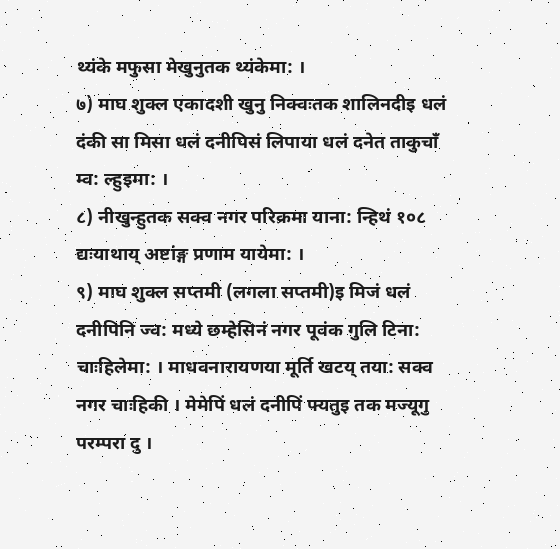थ्यंके मफुसा मेखुनुतक थ्यंकेमा: ।
७) माघ शुक्ल एकादशी खुनु निक्वःतक शालिनदीइ धलं दंकी सा मिसा धलं दनीपिसं लिपाया धलं दनेत ताकुचाँ म्व: ल्हुइमा: ।
८) नीखुन्हुतक सक्व नगर परिक्रमा याना: न्हिथं १०८ द्यःयाथाय् अष्टांङ्ग प्रणाम यायेमा: ।
९) माघ शुक्ल सप्तमी (लगला सप्तमी)इ मिजं धलं दनीपिनि ज्व: मध्ये छम्हेसिनं नगर पूवंक गुलि टिना: चाःहिलेमा: । माधवनारायणया मूर्ति खटय् तया: सक्व नगर चाःहिकी । मेमेपिं धलं दनीपिं फ्यतुइ तक मज्यूगु परम्परा दु ।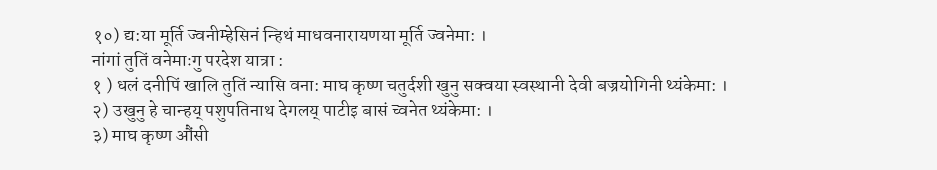१०) द्य:या मूर्ति ज्वनीम्हेसिनं न्हिथं माधवनारायणया मूर्ति ज्वनेमा: ।
नांगां तुतिं वनेमाःगु परदेश यात्रा :
१ ) धलं दनीपिं खालि तुतिं न्यासि वना: माघ कृष्ण चतुर्दशी खुनु सक्वया स्वस्थानी देवी बज्रयोगिनी थ्यंकेमा: ।
२) उखुनु हे चान्हय् पशुपतिनाथ देगलय् पाटीइ बासं च्वनेत थ्यंकेमा: ।
३) माघ कृष्ण औंसी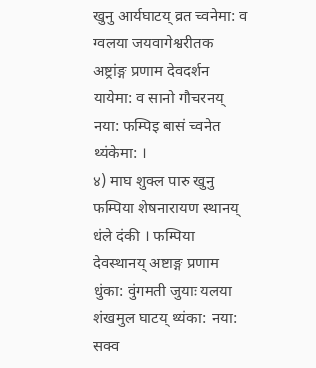खुनु आर्यघाटय् व्रत च्वनेमा: व ग्वलया जयवागेश्वरीतक अष्ट्रांङ्ग प्रणाम देवदर्शन यायेमा: व सानो गौचरनय् नया: फम्पिइ बासं च्वनेत थ्यंकेमा: ।
४) माघ शुक्ल पारु खुनु फम्पिया शेषनारायण स्थानय् धंले दंकी । फम्पिया देवस्थानय् अष्टाङ्ग प्रणाम धुंका: वुंगमती जुयाः यलया शंखमुल घाटय् थ्यंका: नया: सक्व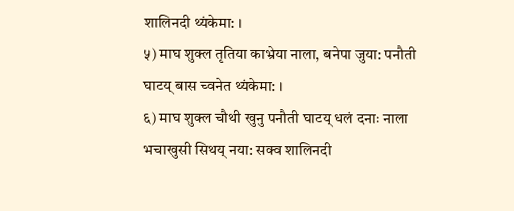शालिनदी थ्यंकेमा: ।
५) माघ शुक्ल तृतिया काभ्रेया नाला, बनेपा जुया: पनौती घाटय् बास च्वनेत थ्यंकेमा: ।
६) माघ शुक्ल चौथी खुनु पनौती घाटय् धलं दनाः नाला भचाखुसी सिथय् नया: सक्व शालिनदी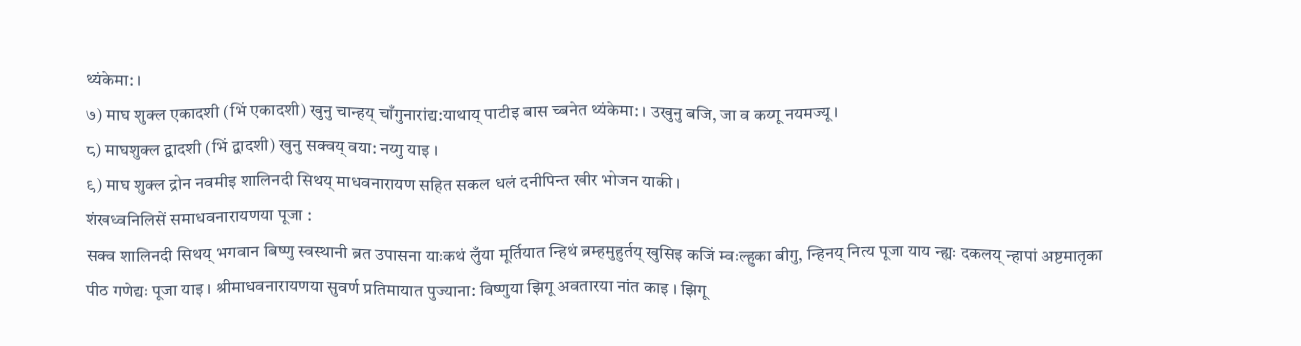थ्यंकेमा: ।
७) माघ शुक्ल एकादशी (भिं एकादशी) खुनु चान्हय् चाँगुनारांद्य:याथाय् पाटीइ बास च्बनेत थ्यंकेमा: । उखुनु बजि, जा व कय्गू नयमज्यू ।
८) माघशुक्ल द्वादशी (भिं द्वादशी) खुनु सक्वय् वया: नय्गु याइ ।
९) माघ शुक्ल द्रोन नवमीइ शालिनदी सिथय् माधवनारायण सहित सकल धलं दनीपिन्त खीर भोजन याकी ।
शंखध्वनिलिसें समाधवनारायणया पूजा :
सक्व शालिनदी सिथय् भगवान बिष्णु स्वस्थानी ब्रत उपासना याःकथं लुँया मूर्तियात न्हिथं ब्रम्हमुहुर्तय् खुसिइ कजिं म्वःल्हुका बीगु, न्हिनय् नित्य पूजा याय न्ह्यः दकलय् न्हापां अष्टमातृका पीठ गणेद्यः पूजा याइ । श्रीमाधवनारायणया सुवर्ण प्रतिमायात पुज्याना: विष्णुया झिगू अवतारया नांत काइ । झिगू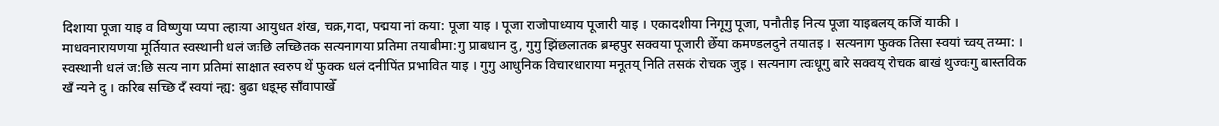दिशाया पूजा याइ व विष्णुया प्यपा ल्हाःया आयुधत शंख, चक्र,गदा, पद्मया नां कया: पूजा याइ । पूजा राजोपाध्याय पूजारी याइ । एकादशीया निगूगु पूजा, पनौतीइ नित्य पूजा याइबलय् कजिं याकी ।
माधवनारायणया मूर्तियात स्वस्थानी धलं जःछि लच्छितक सत्यनागया प्रतिमा तयाबीमा:गु प्राबधान दु, गुगु झिंछलातक ब्रम्हपुर सक्वया पूजारी छेँया कमण्डलदुने तयातइ । सत्यनाग फुक्क तिसा स्वयां च्वय् तय्मा: । स्वस्थानी धलं ज:छि सत्य नाग प्रतिमां साक्षात स्वरुप थें फुक्क धलं दनीपिंत प्रभावित याइ । गुगु आधुनिक विचारधाराया मनूतय् निति तसकं रोचक जुइ । सत्यनाग त्वःधूगु बारे सक्वय् रोचक बाखं थुज्वःगु बास्तविक खँ न्यने दु । करिब सच्छि दँ स्वयां न्ह्य: बुढा धइ्म्ह साँवापाखेँ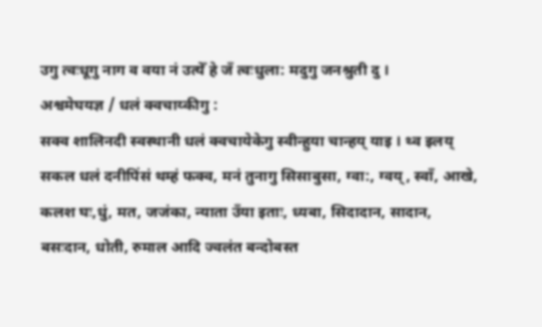उगु त्वःधूगु नाग व वया नं उत्येँ हे जँ त्वःधुला: मदुगु जनश्रुती दु ।
अश्वमेघयज्ञ / धलं क्वचाय्कीगु :
सक्व शालिनदी स्वस्थानी धलं क्वचायेकेगु स्वीन्हुया चान्हय् याइ । थ्व इलय् सकल धलं दनीपिंसं थम्हं फक्व, मनं तुनागु सिसाबुसा, ग्वा:, ग्वय्, स्वाँ, आखे, कलश घः,धुं, मत, जजंका, न्याता उँया इताः, ध्यबा, सिदादान, सादान, बसःदान, धोती, रुमाल आदि ज्वलंत बन्दोबस्त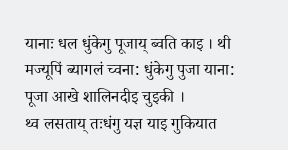यानाः धल धुंकेगु पूजाय् ब्वति काइ । थी मज्यूपिं ब्यागलं च्वना: धुंकेगु पुजा याना: पूजा आखे शालिनदीइ चुइकी ।
थ्व लसताय् तःधंगु यज्ञ याइ गुकियात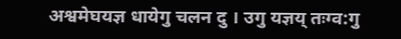अश्वमेघयज्ञ धायेगु चलन दु । उगु यज्ञय् तःग्व:गु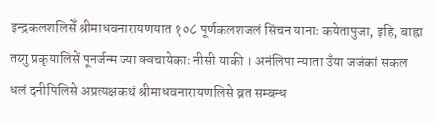इन्द्रकलशलिसेँ श्रीमाधवनारायणयात १०८ पूर्णकलशजलं सिंचन यानाः कयेतापुजा, इहि, बाह्रा तय्गु प्रकृयालिसें पूनर्जन्म ज्या क्वचायेकाः नीसी याकी । अनंलिपा न्याता उँया जजंकां सकल धलं दनीपिलिसे अप्रत्यक्षकथं श्रीमाधवनारायणलिसे व्रत सम्बन्ध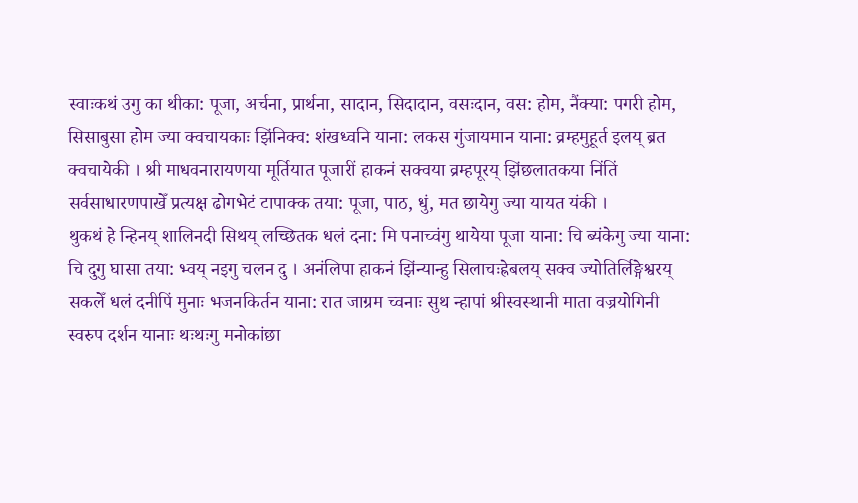स्वाःकथं उगु का थीका: पूजा, अर्चना, प्रार्थना, सादान, सिदादान, वसःदान, वस: होम, नैंक्या: पगरी होम, सिसाबुसा होम ज्या क्वचायकाः झिंनिक्व: शंखध्वनि याना: लकस गुंजायमान याना: व्रम्हमुहूर्त इलय् ब्रत क्वचायेकी । श्री माधवनारायणया मूर्तियात पूजारीं हाकनं सक्वया व्रम्हपूरय् झिंछलातकया निंतिं सर्वसाधारणपाखेँ प्रत्यक्ष ढोगभेटं टापाक्क तया: पूजा, पाठ, धुं, मत छायेगु ज्या यायत यंकी ।
थुकथं हे न्हिनय् शालिनदी सिथय् लच्छितक धलं दना: मि पनाच्वंगु थायेया पूजा याना: चि ब्यंकेगु ज्या याना: चि दुगु घासा तया: भ्वय् नइगु चलन दु । अनंलिपा हाकनं झिंन्यान्हु सिलाचःह्रेबलय् सक्व ज्योतिर्लिङ्गेश्वरय् सकलेँ धलं दनीपिं मुनाः भजनकिर्तन याना: रात जाग्रम च्वनाः सुथ न्हापां श्रीस्वस्थानी माता वज्रयोगिनी स्वरुप दर्शन यानाः थःथःगु मनोकांछा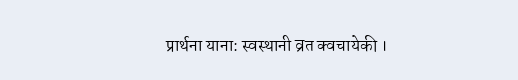प्रार्थना याना: स्वस्थानी व्रत क्वचायेकी ।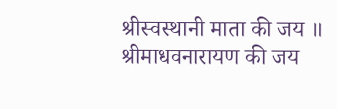श्रीस्वस्थानी माता की जय ॥ श्रीमाधवनारायण की जय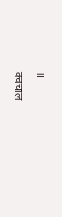॥
क्वचाल